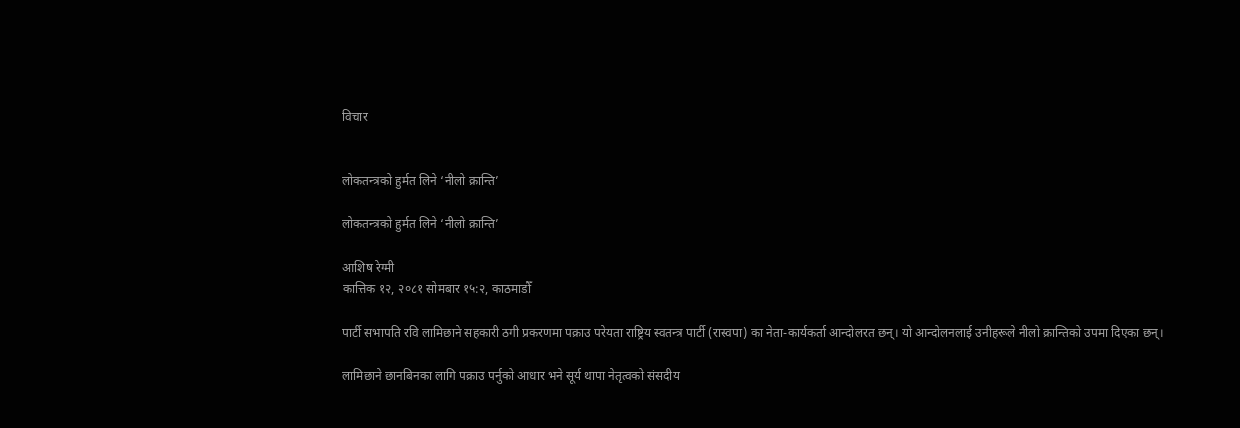विचार


लोकतन्त्रको हुर्मत लिने ‘नीलो क्रान्ति’

लोकतन्त्रको हुर्मत लिने ‘नीलो क्रान्ति’

आशिष रेग्मी
कात्तिक १२, २०८१ सोमबार १५:२, काठमाडौँ

पार्टी सभापति रवि लामिछाने सहकारी ठगी प्रकरणमा पक्राउ परेयता राष्ट्रिय स्वतन्त्र पार्टी (रास्वपा) का नेता-कार्यकर्ता आन्दोलरत छन्। यो आन्दोलनलाई उनीहरूले नीलो क्रान्तिको उपमा दिएका छन्।

लामिछाने छानबिनका लागि पक्राउ पर्नुको आधार भने सूर्य थापा नेतृत्वको संसदीय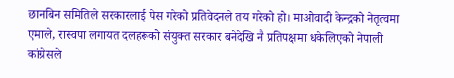छानबिन समितिले सरकारलाई पेस गरेको प्रतिवेदनले तय गरेको हो। माओवादी केन्द्रको नेतृत्वमा एमाले, रास्वपा लगायत दलहरूको संयुक्त सरकार बनेदेखि नै प्रतिपक्षमा धकेलिएको नेपाली कांग्रेसले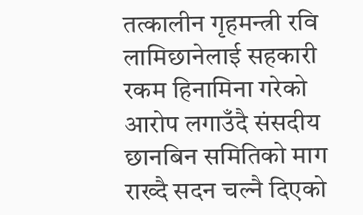तत्कालीन गृहमन्त्री रवि लामिछानेलाई सहकारी रकम हिनामिना गरेको आरोप लगाउँदै संसदीय छानबिन समितिको माग राख्दै सदन चल्नै दिएको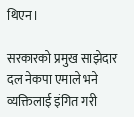थिएन।

सरकारको प्रमुख साझेदार दल नेकपा एमाले भने व्यक्तिलाई इंगित गरी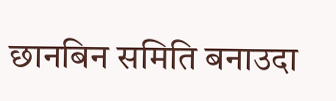छानबिन समिति बनाउदा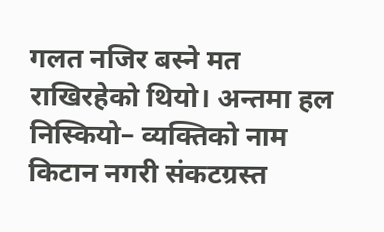गलत नजिर बस्ने मत राखिरहेको थियो। अन्तमा हल निस्कियो– व्यक्तिको नाम किटान नगरी संकटग्रस्त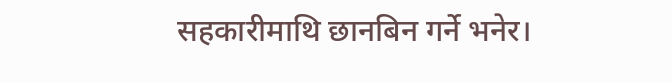सहकारीमाथि छानबिन गर्ने भनेर।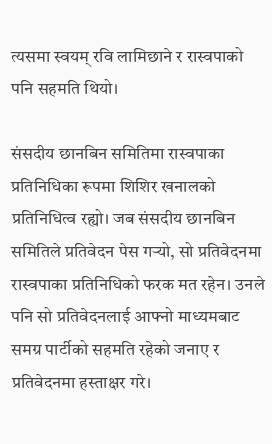त्यसमा स्वयम् रवि लामिछाने र रास्वपाको पनि सहमति थियो।

संसदीय छानबिन समितिमा रास्वपाका प्रतिनिधिका रूपमा शिशिर खनालको प्रतिनिधित्व रह्यो। जब संसदीय छानबिन समितिले प्रतिवेदन पेस गर्‍यो, सो प्रतिवेदनमा रास्वपाका प्रतिनिधिको फरक मत रहेन। उनले पनि सो प्रतिवेदनलाई आफ्नो माध्यमबाट समग्र पार्टीको सहमति रहेको जनाए र प्रतिवेदनमा हस्ताक्षर गरे।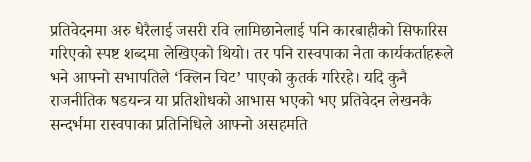प्रतिवेदनमा अरु धेरैलाई जसरी रवि लामिछानेलाई पनि कारबाहीको सिफारिस गरिएको स्पष्ट शब्दमा लेखिएको थियो। तर पनि रास्वपाका नेता कार्यकर्ताहरूले भने आफ्नो सभापतिले ‘क्लिन चिट’ पाएको कुतर्क गरिरहे। यदि कुनै राजनीतिक षडयन्त्र या प्रतिशोधको आभास भएको भए प्रतिवेदन लेखनकै सन्दर्भमा रास्वपाका प्रतिनिधिले आफ्नो असहमति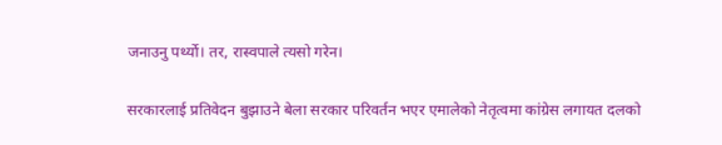जनाउनु पर्थ्यो। तर, रास्वपाले त्यसो गरेन।

सरकारलाई प्रतिवेदन बुझाउने बेला सरकार परिवर्तन भएर एमालेको नेतृत्वमा कांग्रेस लगायत दलको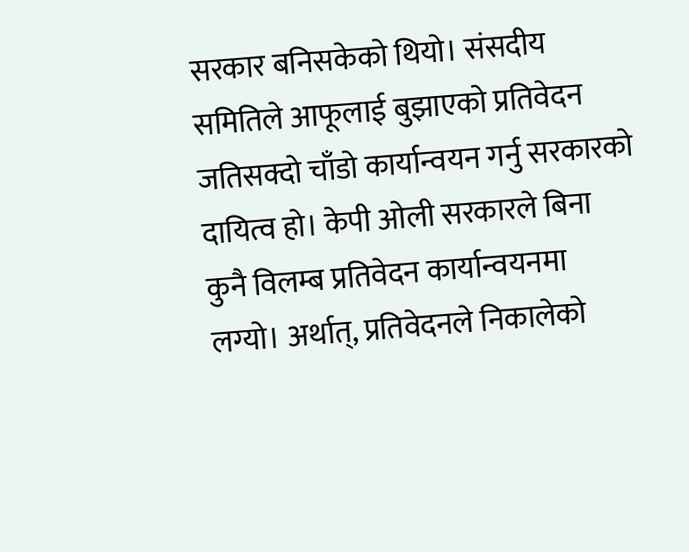सरकार बनिसकेको थियो। संसदीय समितिले आफूलाई बुझाएको प्रतिवेदन जतिसक्दो चाँडो कार्यान्वयन गर्नु सरकारको दायित्व हो। केपी ओली सरकारले बिना कुनै विलम्ब प्रतिवेदन कार्यान्वयनमा लग्यो। अर्थात्, प्रतिवेदनले निकालेको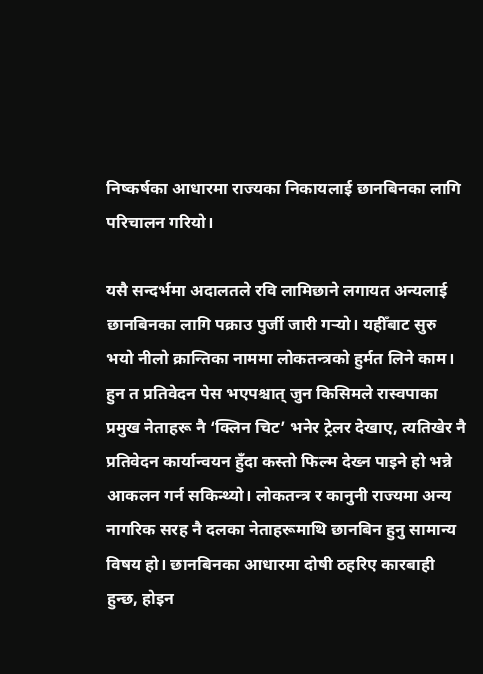निष्कर्षका आधारमा राज्यका निकायलाई छानबिनका लागि परिचालन गरियो।

यसै सन्दर्भमा अदालतले रवि लामिछाने लगायत अन्यलाई छानबिनका लागि पक्राउ पुर्जी जारी गर्‍यो। यहीँबाट सुरु भयो नीलो क्रान्तिका नाममा लोकतन्त्रको हुर्मत लिने काम। हुन त प्रतिवेदन पेस भएपश्चात् जुन किसिमले रास्वपाका प्रमुख नेताहरू नै ‘क्लिन चिट’ भनेर ट्रेलर देखाए, त्यतिखेर नै प्रतिवेदन कार्यान्वयन हुँदा कस्तो फिल्म देख्न पाइने हो भन्ने आकलन गर्न सकिन्थ्यो। लोकतन्त्र र कानुनी राज्यमा अन्य नागरिक सरह नै दलका नेताहरूमाथि छानबिन हुनु सामान्य विषय हो। छानबिनका आधारमा दोषी ठहरिए कारबाही हुन्छ, होइन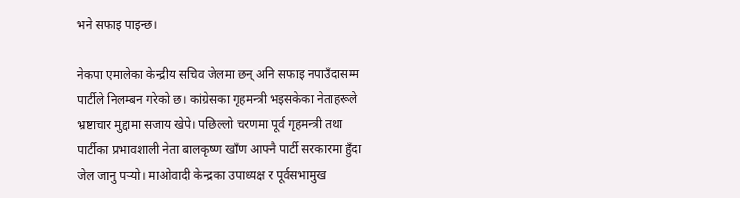भने सफाइ पाइन्छ।

नेकपा एमालेका केन्द्रीय सचिव जेलमा छन् अनि सफाइ नपाउँदासम्म पार्टीले निलम्बन गरेको छ। कांग्रेसका गृहमन्त्री भइसकेका नेताहरूले भ्रष्टाचार मुद्दामा सजाय खेपे। पछिल्लो चरणमा पूर्व गृहमन्त्री तथा पार्टीका प्रभावशाली नेता बालकृष्ण खाँण आफ्नै पार्टी सरकारमा हुँदा जेल जानु पर्‍यो। माओवादी केन्द्रका उपाध्यक्ष र पूर्वसभामुख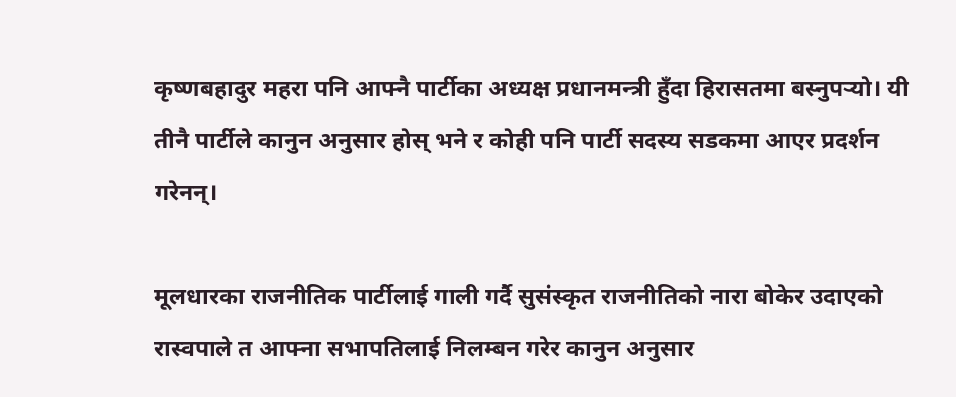कृष्णबहादुर महरा पनि आफ्नै पार्टीका अध्यक्ष प्रधानमन्त्री हुँदा हिरासतमा बस्नुपर्‍यो। यी तीनै पार्टीले कानुन अनुसार होस् भने र कोही पनि पार्टी सदस्य सडकमा आएर प्रदर्शन गरेनन्।

मूलधारका राजनीतिक पार्टीलाई गाली गर्दै सुसंस्कृत राजनीतिको नारा बोकेर उदाएको रास्वपाले त आफ्ना सभापतिलाई निलम्बन गरेर कानुन अनुसार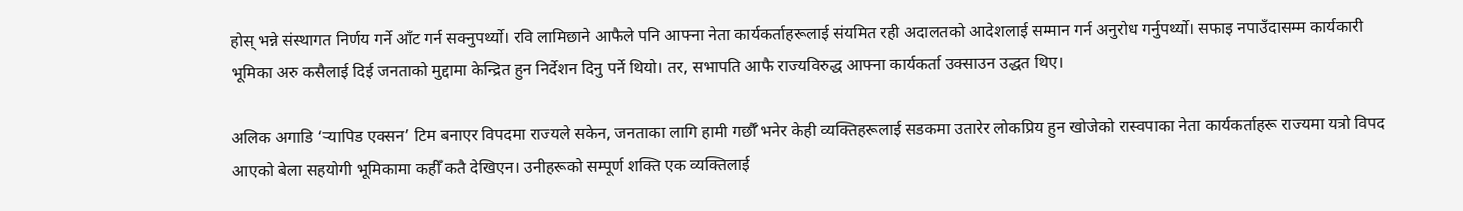होस् भन्ने संस्थागत निर्णय गर्ने आँट गर्न सक्नुपर्थ्यो। रवि लामिछाने आफैले पनि आफ्ना नेता कार्यकर्ताहरूलाई संयमित रही अदालतको आदेशलाई सम्मान गर्न अनुरोध गर्नुपर्थ्यो। सफाइ नपाउँदासम्म कार्यकारी भूमिका अरु कसैलाई दिई जनताको मुद्दामा केन्द्रित हुन निर्देशन दिनु पर्ने थियो। तर, सभापति आफै राज्यविरुद्ध आफ्ना कार्यकर्ता उक्साउन उद्धत थिए।

अलिक अगाडि ‘र्‍यापिड एक्सन’ टिम बनाएर विपदमा राज्यले सकेन, जनताका लागि हामी गर्छौँ भनेर केही व्यक्तिहरूलाई सडकमा उतारेर लोकप्रिय हुन खोजेको रास्वपाका नेता कार्यकर्ताहरू राज्यमा यत्रो विपद आएको बेला सहयोगी भूमिकामा कहीँ कतै देखिएन। उनीहरूको सम्पूर्ण शक्ति एक व्यक्तिलाई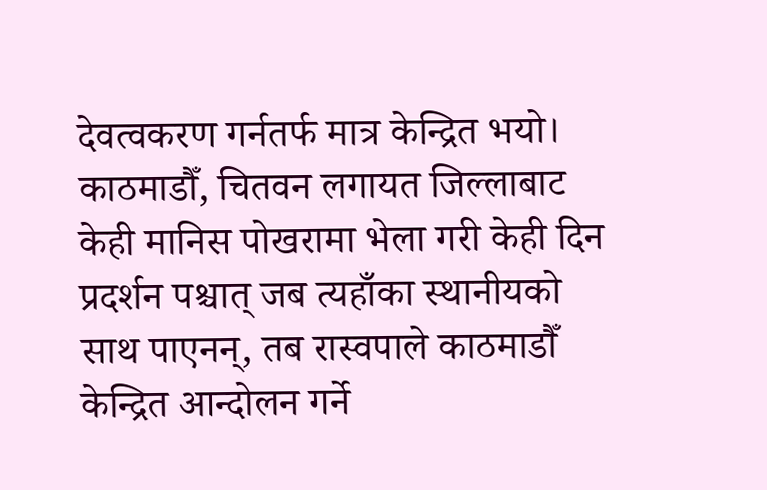देवत्वकरण गर्नतर्फ मात्र केन्द्रित भयो। काठमाडौँ, चितवन लगायत जिल्लाबाट केही मानिस पोखरामा भेला गरी केही दिन प्रदर्शन पश्चात् जब त्यहाँका स्थानीयको साथ पाएनन्, तब रास्वपाले काठमाडौँ केन्द्रित आन्दोलन गर्ने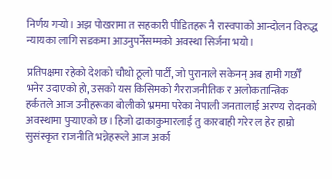निर्णय गर्‍यो। अझ पोखरामा त सहकारी पीडितहरू नै रास्वपाको आन्दोलन विरुद्ध न्यायका लागि सडकमा आउनुपर्नेसम्मको अवस्था सिर्जना भयो।

प्रतिपक्षमा रहेको देशको चौथो ठूलो पार्टी, जो पुरानाले सकेनन् अब हामी गर्छौँ भनेर उदाएको हो, उसको यस किसिमको गैरराजनीतिक र अलोकतान्त्रिक हर्कतले आज उनीहरूका बोलीको भ्रममा परेका नेपाली जनतालाई अरण्य रोदनको अवस्थामा पुर्‍याएको छ। हिजो ढाकाकुमारलाई तु कारबाही गरेर ल हेर हाम्रो सुसंस्कृत राजनीति भन्नेहरूले आज अर्का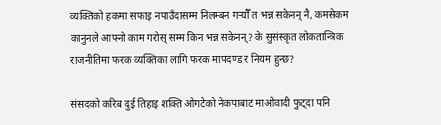व्यक्तिको हकमा सफाइ नपाउँदासम्म निलम्बन गर्‍यौँ त भन्न सकेनन् नै, कमसेकम कानुनले आफ्नो काम गरोस् सम्म किन भन्न सकेनन्? के सुसंस्कृत लोकतान्त्रिक राजनीतिमा फरक व्यक्तिका लागि फरक मापदण्ड र नियम हुन्छ?

संसदको करिब दुई तिहाइ शक्ति ओगटेको नेकपाबाट माओवादी फुट्दा पनि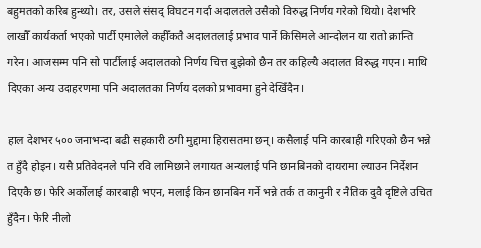बहुमतको करिब हुन्थ्यो। तर, उसले संसद् विघटन गर्दा अदालतले उसैको विरुद्ध निर्णय गरेको थियो। देशभरि लाखौँ कार्यकर्ता भएको पार्टी एमालेले कहीँकतै अदालतलाई प्रभाव पार्ने किसिमले आन्दोलन या रातो क्रान्ति गरेन। आजसम्म पनि सो पार्टीलाई अदालतको निर्णय चित्त बुझेको छैन तर कहिल्यै अदालत विरुद्ध गएन। माथि दिएका अन्य उदाहरणमा पनि अदालतका निर्णय दलको प्रभावमा हुने देखिँदैन।

हाल देशभर ५०० जनाभन्दा बढी सहकारी ठगी मुद्दामा हिरासतमा छन्। कसैलाई पनि कारबाही गरिएको छैन भन्ने त हुँदै होइन। यसै प्रतिवेदनले पनि रवि लामिछाने लगायत अन्यलाई पनि छानबिनको दायरामा ल्याउन निर्देशन दिएकै छ। फेरि अर्कोलाई कारबाही भएन, मलाई किन छानबिन गर्ने भन्ने तर्क त कानुनी र नैतिक दुवै दृष्टिले उचित हुँदैन। फेरि नीलो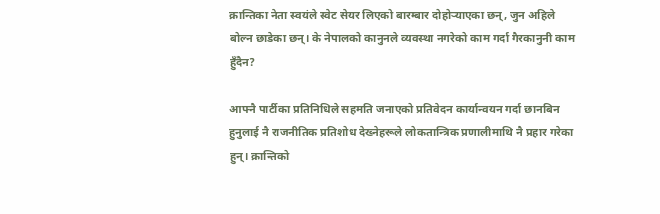क्रान्तिका नेता स्वयंले स्वेट सेयर लिएको बारम्बार दोहोर्‍याएका छन्, जुन अहिले बोल्न छाडेका छन्। के नेपालको कानुनले व्यवस्था नगरेको काम गर्दा गैरकानुनी काम हुँदैन?

आफ्नै पार्टीका प्रतिनिधिले सहमति जनाएको प्रतिवेदन कार्यान्वयन गर्दा छानबिन हुनुलाई नै राजनीतिक प्रतिशोध देख्नेहरूले लोकतान्त्रिक प्रणालीमाथि नै प्रहार गरेका हुन्। क्रान्तिको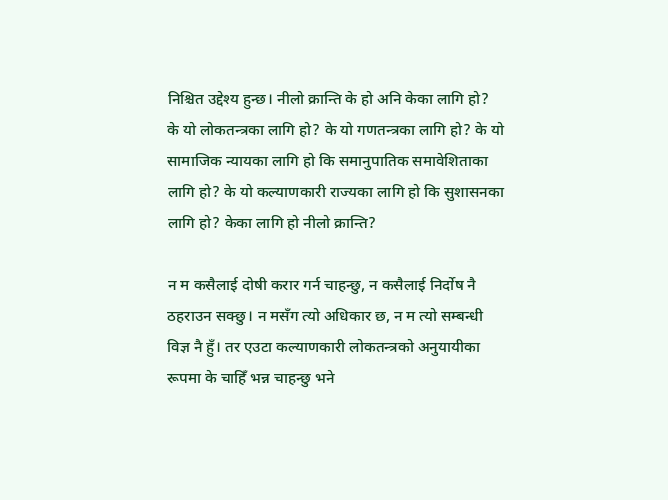निश्चित उद्देश्य हुन्छ। नीलो क्रान्ति के हो अनि केका लागि हो? के यो लोकतन्त्रका लागि हो? के यो गणतन्त्रका लागि हो? के यो सामाजिक न्यायका लागि हो कि समानुपातिक समावेशिताका लागि हो? के यो कल्याणकारी राज्यका लागि हो कि सुशासनका लागि हो? केका लागि हो नीलो क्रान्ति?

न म कसैलाई दोषी करार गर्न चाहन्छु, न कसैलाई निर्दोष नै ठहराउन सक्छु। न मसँग त्यो अधिकार छ, न म त्यो सम्बन्धी विज्ञ नै हुँ। तर एउटा कल्याणकारी लोकतन्त्रको अनुयायीका रूपमा के चाहिँ भन्न चाहन्छु भने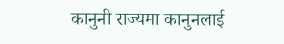कानुनी राज्यमा कानुनलाई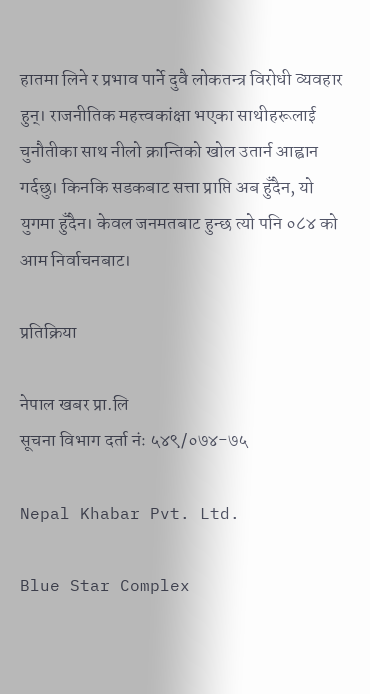हातमा लिने र प्रभाव पार्ने दुवै लोकतन्त्र विरोधी व्यवहार हुन्। राजनीतिक महत्त्वकांक्षा भएका साथीहरूलाई चुनौतीका साथ नीलो क्रान्तिको खोल उतार्न आह्वान गर्दछु। किनकि सडकबाट सत्ता प्राप्ति अब हुँदैन, यो युगमा हुँदैन। केवल जनमतबाट हुन्छ त्यो पनि ०८४ को आम निर्वाचनबाट।

प्रतिक्रिया

नेपाल खबर प्रा.लि
सूचना विभाग दर्ता नंः ५४९/०७४-७५

Nepal Khabar Pvt. Ltd.

Blue Star Complex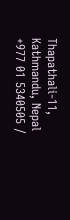Thapathali-11, Kathmandu, Nepal
+977 01 5340505 /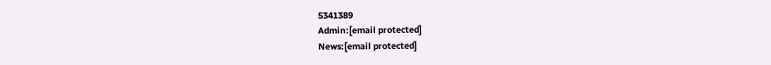5341389
Admin:[email protected]
News:[email protected]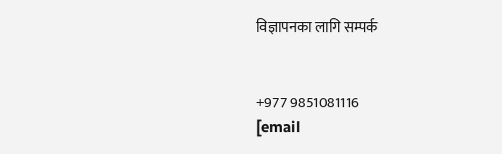विज्ञापनका लागि सम्पर्क


+977 9851081116
[email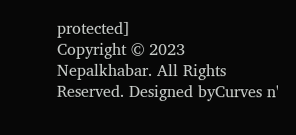protected]
Copyright © 2023 Nepalkhabar. All Rights Reserved. Designed byCurves n'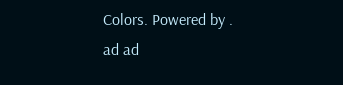Colors. Powered by .
ad ad